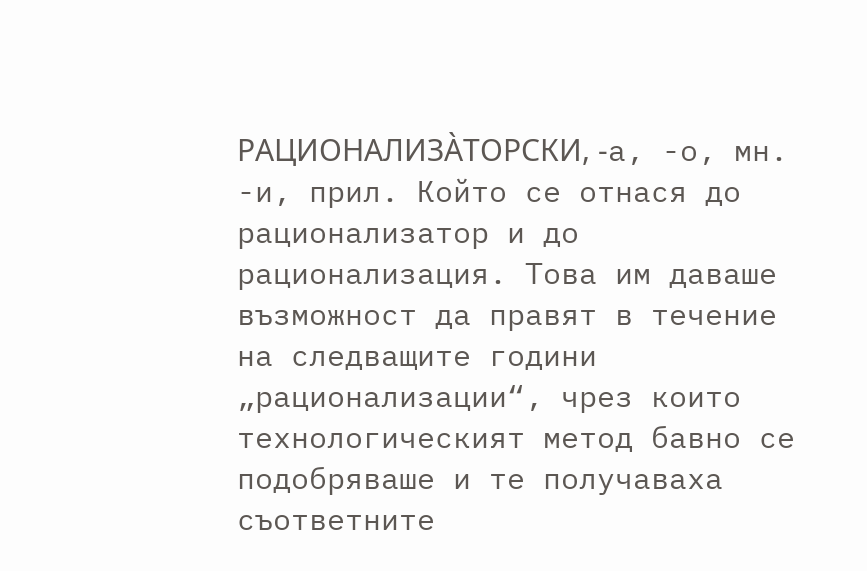РАЦИОНАЛИЗА̀ТОРСКИ, -а, -о, мн. -и, прил. Който се отнася до рационализатор и до рационализация. Това им даваше възможност да правят в течение на следващите години „рационализации“, чрез които технологическият метод бавно се подобряваше и те получаваха съответните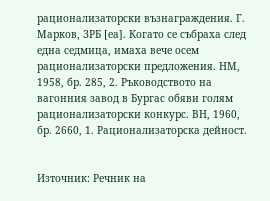рационализаторски възнаграждения. Г. Марков, ЗРБ [еа]. Когато се събраха след една седмица, имаха вече осем рационализаторски предложения. НМ, 1958, бр. 285, 2. Ръководството на вагонния завод в Бургас обяви голям рационализаторски конкурс. ВН, 1960, бр. 2660, 1. Рационализаторска дейност.


Източник: Речник на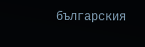българския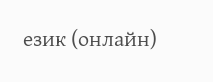език (онлайн)